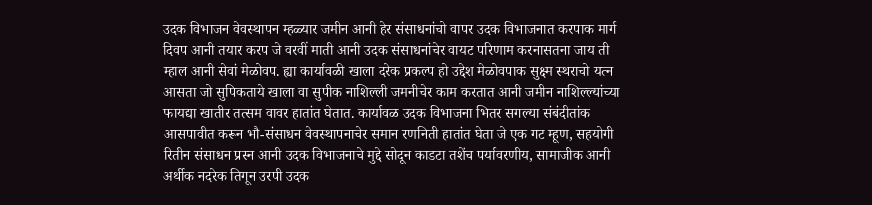उदक विभाजन वेवस्थापन म्हळ्यार जमीन आनी हेर संसाधनांचो वापर उदक विभाजनात करपाक मार्ग दिवप आनी तयार करप जे वरवीं माती आनी उदक संसाधनांचेर वायट परिणाम करनासतना जाय ती म्हाल आनी सेवां मेळोवप. ह्या कार्यावळी खाला दरेक प्रकल्प हो उद्देश मेळोवपाक सुक्ष्म स्थराचो यत्न आसता जो सुपिकताये खाला वा सुपीक नाशिल्ली जमनीचेर काम करतात आनी जमीन नाशिल्ल्यांच्या फायद्या खातीर तत्सम वावर हातांत घेतात. कार्यावळ उदक विभाजना भितर सगल्या संबंदीतांक आसपावीत करून भौ-संसाधन वेवस्थापनाचेर समान रणनिती हातांत घेता जे एक गट म्हूण, सहयोगी रितीन संसाधन प्रस्न आनी उदक विभाजनाचे मुद्दे सोदून काडटा तशेंच पर्यावरणीय, सामाजीक आनी अर्थीक नदरेक तिगून उरपी उदक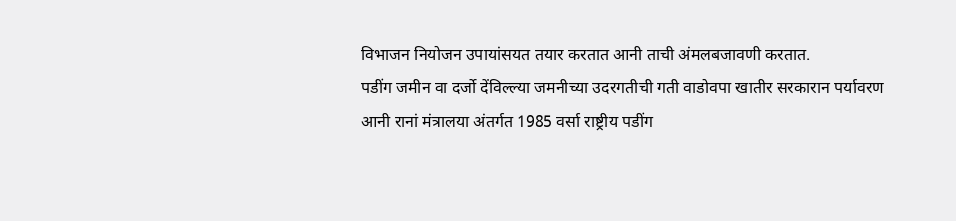विभाजन नियोजन उपायांसयत तयार करतात आनी ताची अंमलबजावणी करतात.
पडींग जमीन वा दर्जो देंविल्ल्या जमनीच्या उदरगतीची गती वाडोवपा खातीर सरकारान पर्यावरण आनी रानां मंत्रालया अंतर्गत 1985 वर्सा राष्ट्रीय पडींग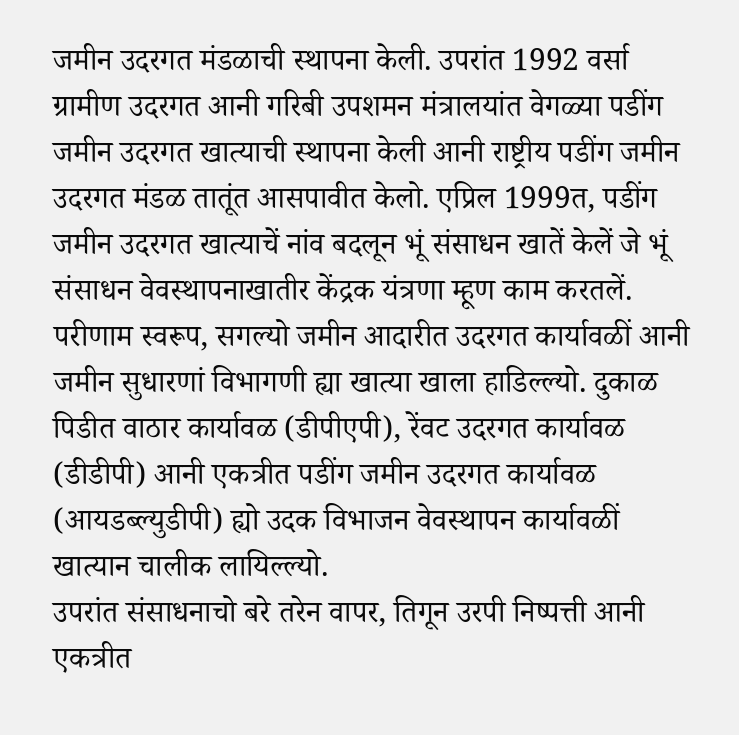जमीन उदरगत मंडळाची स्थापना केली. उपरांत 1992 वर्सा ग्रामीण उदरगत आनी गरिबी उपशमन मंत्रालयांत वेगळ्या पडींग जमीन उदरगत खात्याची स्थापना केली आनी राष्ट्रीय पडींग जमीन उदरगत मंडळ तातूंत आसपावीत केलो. एप्रिल 1999त, पडींग जमीन उदरगत खात्याचें नांव बदलून भूं संसाधन खातें केलें जे भूं संसाधन वेवस्थापनाखातीर केंद्रक यंत्रणा म्हूण काम करतलें. परीणाम स्वरूप, सगल्यो जमीन आदारीत उदरगत कार्यावळीं आनी जमीन सुधारणां विभागणी ह्या खात्या खाला हाडिल्ल्यो. दुकाळ पिडीत वाठार कार्यावळ (डीपीएपी), रेंवट उदरगत कार्यावळ (डीडीपी) आनी एकत्रीत पडींग जमीन उदरगत कार्यावळ (आयडब्ल्युडीपी) ह्यो उदक विभाजन वेवस्थापन कार्यावळीं खात्यान चालीक लायिल्ल्यो.
उपरांत संसाधनाचो बरे तरेन वापर, तिगून उरपी निष्पत्ती आनी एकत्रीत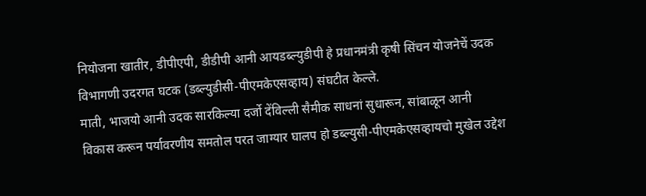नियोजना खातीर, डीपीएपी, डीडीपी आनी आयडब्ल्युडीपी हे प्रधानमंत्री कृषी सिंचन योजनेचें उदक विभागणी उदरगत घटक (डब्ल्युडीसी-पीएमकेएसव्हाय) संघटीत केल्ले.
माती, भाजयो आनी उदक सारकिल्या दर्जो देंविल्ली सैमीक साधनां सुधारून, सांबाळून आनी विकास करून पर्यावरणीय समतोल परत जाग्यार घालप हो डब्ल्युसी-पीएमकेएसव्हायचो मुखेल उद्देश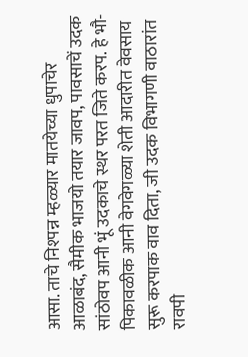आसा. ताचे निश्पन्न म्हळ्यार मातयेच्या धुपाचेर आळाबंद, सैमीक भाजयो तयार जावप, पावसाचें उदक सांठोवप आनी भूं उदकाचे स्थर परत जिते करप. हे भौ-पिकावळीक आनी वेगवेगळ्या शेती आदारीत वेवसाय सुरू करपाक वाव दिता, जी उदक विभागणी वाठारांत रावपी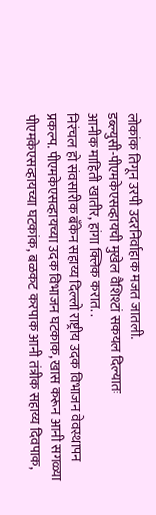लोकांक तिगून उरपी उदरनिर्वाहाक मजत जातली.
डब्ल्युसी-पीएमकेएसव्हायची मुखेल वैशिश्टां सकयल दिल्यातः
आनीक माहिती खातीर, हांगा क्लिक करात. .
निरंचल हो संवसारीक बँकेन सहाय्य दिल्लो राष्ट्रीय उदक विभाजन वेवस्थापन प्रकल्प. पीएमकेएसव्हायच्या उदक विभाजन घटकाक, खास करून आनी सगळ्या पीएमकेएसव्हायच्या घटकांक, बळकट करपाक आनी तंत्रीक सहाय्य दिवपाक,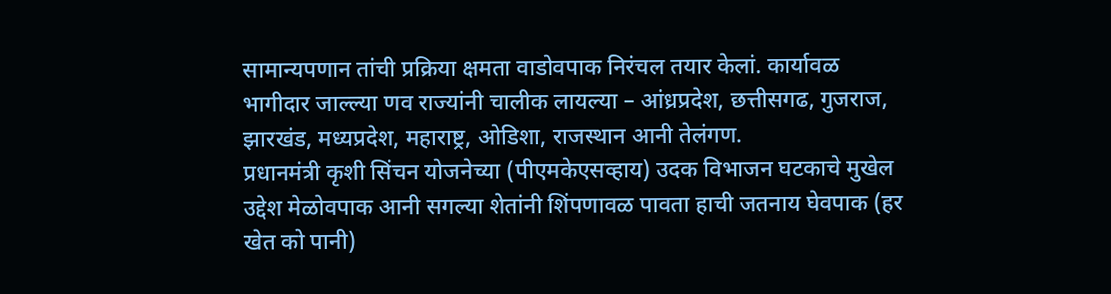सामान्यपणान तांची प्रक्रिया क्षमता वाडोवपाक निरंचल तयार केलां. कार्यावळ भागीदार जाल्ल्या णव राज्यांनी चालीक लायल्या – आंध्रप्रदेश, छत्तीसगढ, गुजराज, झारखंड, मध्यप्रदेश, महाराष्ट्र, ओडिशा, राजस्थान आनी तेलंगण.
प्रधानमंत्री कृशी सिंचन योजनेच्या (पीएमकेएसव्हाय) उदक विभाजन घटकाचे मुखेल उद्देश मेळोवपाक आनी सगल्या शेतांनी शिंपणावळ पावता हाची जतनाय घेवपाक (हर खेत को पानी)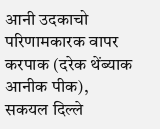आनी उदकाचो परिणामकारक वापर करपाक (दरेक थेंब्याक आनीक पीक), सकयल दिल्ले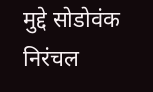मुद्दे सोडोवंक निरंचल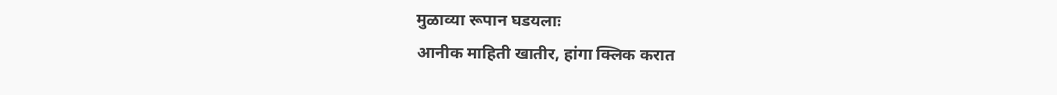मुळाव्या रूपान घडयलाः
आनीक माहिती खातीर, हांगा क्लिक करात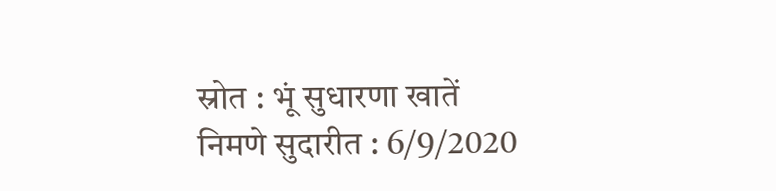स्रोत : भूं सुधारणा खातें
निमणे सुदारीत : 6/9/2020